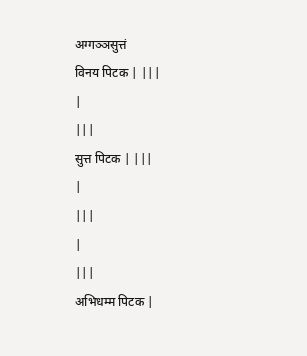अग्गञ्ञसुत्तं
विनय पिटक | |||
|
|||
सुत्त पिटक | |||
|
|||
|
|||
अभिधम्म पिटक |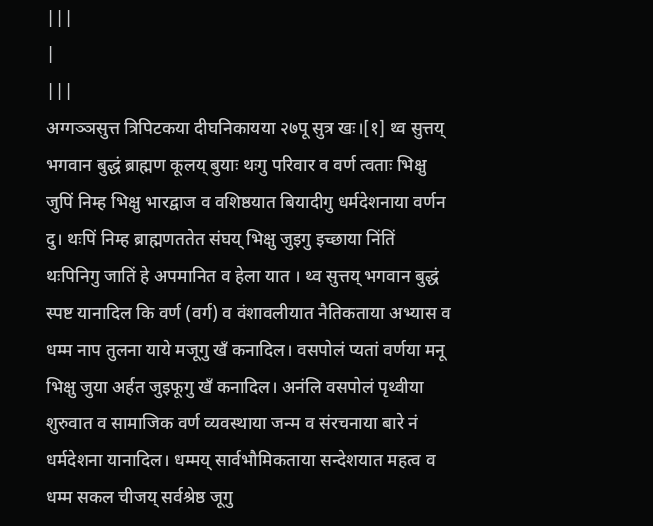|||
|
|||
अग्गञ्ञसुत्त त्रिपिटकया दीघनिकायया २७पू सुत्र खः।[१] थ्व सुत्तय् भगवान बुद्धं ब्राह्मण कूलय् बुयाः थःगु परिवार व वर्ण त्वताः भिक्षु जुपिं निम्ह भिक्षु भारद्वाज व वशिष्ठयात बियादीगु धर्मदेशनाया वर्णन दु। थःपिं निम्ह ब्राह्मणततेत संघय् भिक्षु जुइगु इच्छाया निंतिं थःपिनिगु जातिं हे अपमानित व हेला यात । थ्व सुत्तय् भगवान बुद्धं स्पष्ट यानादिल कि वर्ण (वर्ग) व वंशावलीयात नैतिकताया अभ्यास व धम्म नाप तुलना याये मजूगु खँ कनादिल। वसपोलं प्यतां वर्णया मनू भिक्षु जुया अर्हत जुइफूगु खँ कनादिल। अनंलि वसपोलं पृथ्वीया शुरुवात व सामाजिक वर्ण व्यवस्थाया जन्म व संरचनाया बारे नं धर्मदेशना यानादिल। धम्मय् सार्वभौमिकताया सन्देशयात महत्व व धम्म सकल चीजय् सर्वश्रेष्ठ जूगु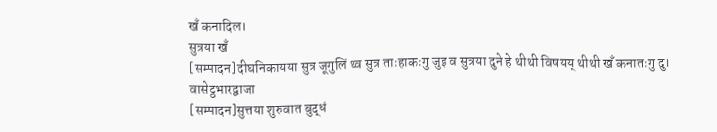खँ कनादिल।
सुत्रया खँ
[सम्पादन]दीघनिकायया सुत्र जूगुलिं थ्व सुत्र ताःहाकःगु जुइ व सुत्रया दुने हे थीथी विषयय् थीथी खँ कनातःगु दु।
वासेट्ठभारद्वाजा
[सम्पादन]सुत्तया शुरुवात बुद्धं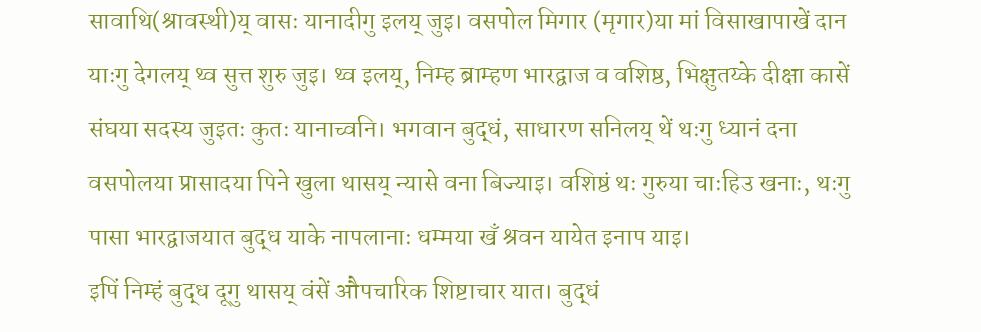सावाथि(श्रावस्थी)य् वासः यानादीगु इलय् जुइ। वसपोल मिगार (मृगार)या मां विसाखापाखें दान याःगु देगलय् थ्व सुत्त शुरु जुइ। थ्व इलय्, निम्ह ब्राम्हण भारद्वाज व वशिष्ठ, भिक्षुतय्के दीक्षा कासें संघया सदस्य जुइतः कुतः यानाच्वनि। भगवान बुद्धं, साधारण सनिलय् थें थःगु ध्यानं दना वसपोलया प्रासादया पिने खुला थासय् न्यासे वना बिज्याइ। वशिष्ठं थः गुरुया चाःहिउ खनाः, थःगु पासा भारद्वाजयात बुद्ध याके नापलानाः धम्मया खँ श्रवन यायेत इनाप याइ।
इपिं निम्हं बुद्ध दूगु थासय् वंसें औपचारिक शिष्टाचार यात। बुद्धं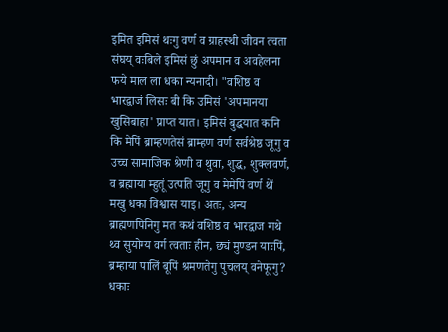इमित इमिसं थःगु वर्ण व ग्राहस्थी जीवन त्वता संघय् वःबिले इमिसं छुं अपमान व अवहेलना फये माल ला धका न्यनादी। "वशिष्ठ व भारद्वाजं लिसः बी कि उमिसं 'अपमानया खुसिबाहा' प्राप्त यात। इमिसं बुद्धयात कनि कि मेपिं ब्राम्हणतेसं ब्राम्हण वर्ण सर्वश्रेष्ठ जूगु व उच्च सामाजिक श्रेणी व थुवा, शुद्ध, शुक्लवर्ण, व ब्रह्माया म्हुतूं उत्पति जूगु व मेमेपिं वर्ण थें मखु धका विश्वास याइ। अतः, अन्य ब्राह्मणपिनिगु मत कथं वशिष्ठ व भारद्वाज गथे थ्व सुयोग्य वर्ग त्वताः हीन, छ्यं मुण्डन याःपिं, ब्रम्हाया पालिं बूपिं श्रमणतेगु पुचलय् वनेफूगु? धकाः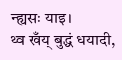न्ह्यसः याइ।
थ्व खँय् बुद्धं धयादी,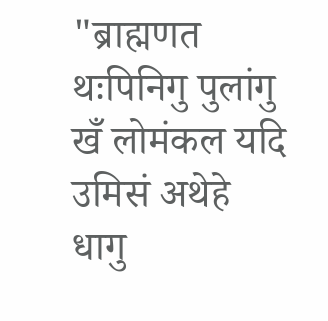"ब्राह्मणत थःपिनिगु पुलांगु खँ लोमंकल यदि उमिसं अथेहे धागु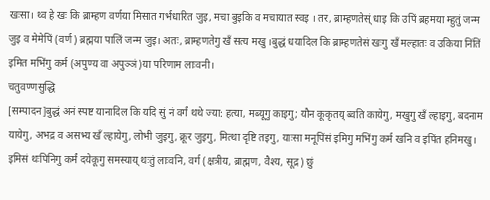खःसा। थ्व हे खः कि ब्राम्हण वर्णया मिसात गर्भधारित जुइ, मचा बुइकि व मचायात स्वइ । तर, ब्राम्हणतेस्ं धाइ कि उपिं ब्रहमया म्हुतुं जन्म जुइ व मेमेपिं (वर्ण) ब्रह्मया पालिं जन्म जुइ। अतः, ब्राम्हणतेगु खँ सत्य मखु ।बुद्धं धयादिल कि ब्राम्हणतेसं खःगु खँ मल्हातः व उकिया निंतिं इमित मभिंगु कर्म (अपुण्य वा अपुञ्ञं)या परिणाम लाःवनी।
चतुवण्णसुद्धि
[सम्पादन]बुद्धं अनं स्पष्ट यानादिल कि यदि सुं नं वर्गं थथे ज्या: हत्या, मब्यूगु काइगु; यौन कूकृतय् ब्वति कायेगु, मखुगु खँ ल्हाइगु, बदनाम यायेगु, अभद्र व असभ्य खँ ल्हायेगु, लोभी जुइगु, क्रूर जुइगु, मित्था दृष्टि तइगु, याःसा मनूपिंसं इमिगु मभिंगु कर्म खनि व इपिंत हनिमखु। इमिसं थःपिनिगु कर्मं दयेकूगु समस्याय् थःतुं लाःवनि, वर्ग (क्षत्रीय, ब्राह्मण, वैश्य, सूद्र) छुं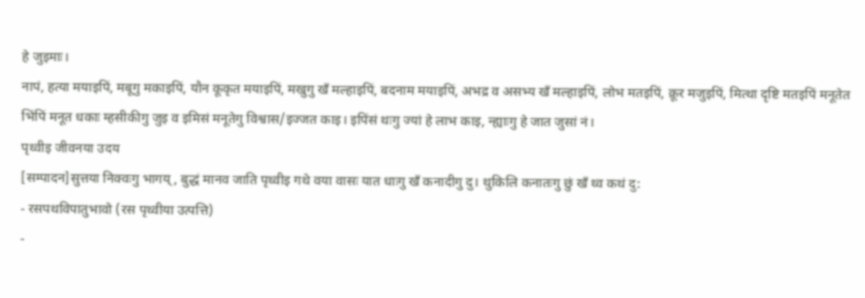हे जुइमाः।
नापं, हत्या मयाइपिं, मबूगु मकाइपिं, यौन कूकृत मयाइपिं, मखुगु खँ मल्हाइपिं, बदनाम मयाइपिं, अभद्र व असभ्य खँ मल्हाइपिं, लोभ मतइपिं, क्रूर मजुइपिं, मित्था दृष्टि मतइपिं मनूतेत भिंपिं मनूत धकाः म्हसीकीगु जुइ व इमिसं मनूतेगु विश्वास/इज्जत काइ। इपिंसं थःगु ज्यां हे लाभ काइ, न्ह्याःगु हे जात जुसां नं।
पृथ्वीइ जीवनया उदय
[सम्पादन]सुत्तया निक्वःगु भागय्, बुद्धं मानव जाति पृथ्वीइ गथे वया वासः यात धाःगु खँ कनादीगु दु। थुकिलि कनातःगु छुं खँ थ्व कथं दु:
- रसपथविपातुभावो (रस पृथ्वीया उत्पत्ति)
-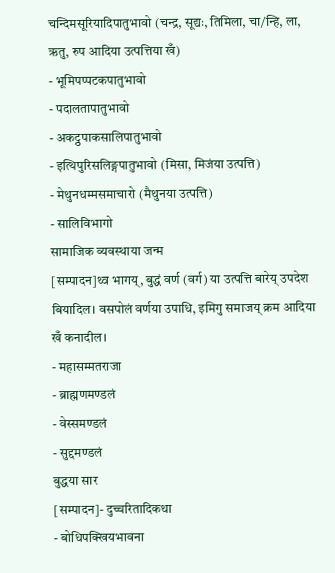चन्दिमसूरियादिपातुभावो (चन्द्र, सूद्यः, तिमिला, चा/न्हि, ला, ऋतु, रुप आदिया उत्पत्तिया खँ)
- भूमिपप्पटकपातुभावो
- पदालतापातुभावो
- अकट्ठपाकसालिपातुभावो
- इत्थिपुरिसलिङ्गपातुभावो (मिसा, मिजंया उत्पत्ति)
- मेथुनधम्मसमाचारो (मैथुनया उत्पत्ति)
- सालिविभागो
सामाजिक व्यवस्थाया जन्म
[सम्पादन]थ्व भागय्, बुद्धं वर्ण (वर्ग) या उत्पत्ति बारेय् उपदेश बियादिल। वसपोलं वर्णया उपाधि, इमिगु समाजय् क्रम आदिया खँ कनादील।
- महासम्मतराजा
- ब्राह्मणमण्डलं
- वेस्समण्डलं
- सुद्दमण्डलं
बुद्धया सार
[सम्पादन]- दुच्चरितादिकथा
- बोधिपक्खियभावना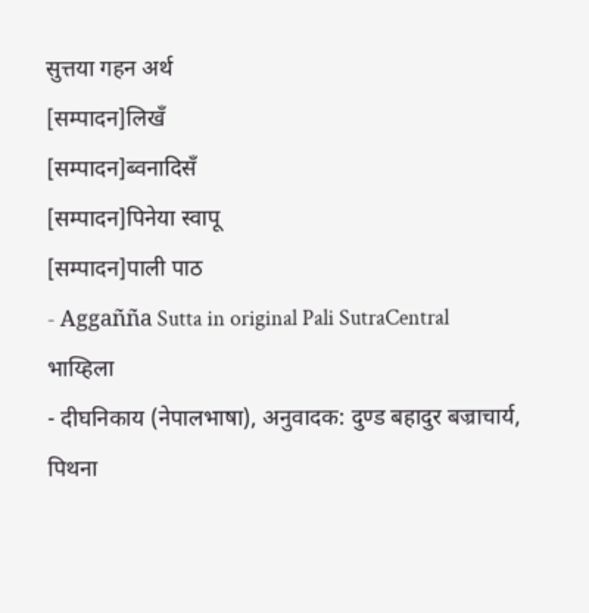सुत्तया गहन अर्थ
[सम्पादन]लिखँ
[सम्पादन]ब्वनादिसँ
[सम्पादन]पिनेया स्वापू
[सम्पादन]पाली पाठ
- Aggañña Sutta in original Pali SutraCentral
भाय्हिला
- दीघनिकाय (नेपालभाषा), अनुवादक: दुण्ड बहादुर बज्राचार्य, पिथना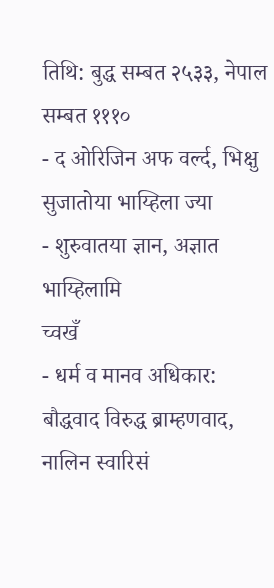तिथि: बुद्ध सम्बत २५३३, नेपाल सम्बत १११०
- द ओरिजिन अफ वर्ल्द, भिक्षु सुजातोया भाय्हिला ज्या
- शुरुवातया ज्ञान, अज्ञात भाय्हिलामि
च्वखँ
- धर्म व मानव अधिकार: बौद्धवाद विरुद्ध ब्राम्हणवाद, नालिन स्वारिसं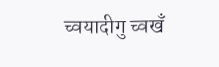च्वयादीगु च्वखँ